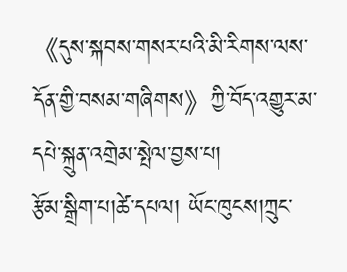《དུས་སྐབས་གསར་པའི་མི་རིགས་ལས་དོན་གྱི་བསམ་གཞིགས》ཀྱི་བོད་འགྱུར་མ་དཔེ་སྐྲུན་འགྲེམ་སྤེལ་བྱས་པ།
རྩོམ་སྒྲིག་པ།ཚེ་དཔལ། ཡོང་ཁུངས།ཀྲུང་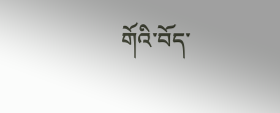གོའི་བོད་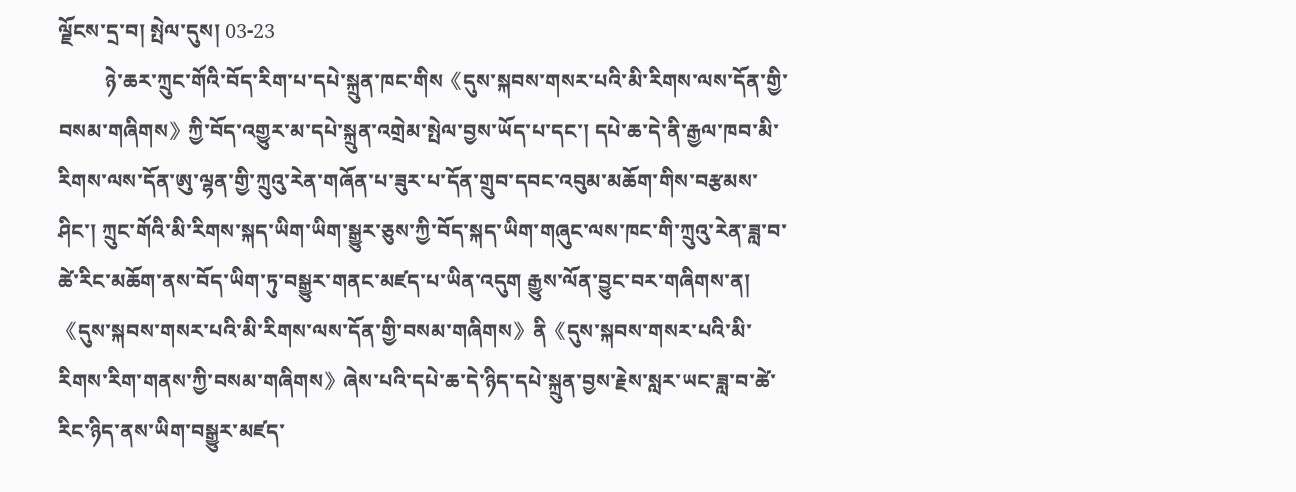ལྗོངས་དྲ་བ། སྤེལ་དུས། 03-23
         ཉེ་ཆར་ཀྲུང་གོའི་བོད་རིག་པ་དཔེ་སྐྲུན་ཁང་གིས《དུས་སྐབས་གསར་པའི་མི་རིགས་ལས་དོན་གྱི་བསམ་གཞིགས》ཀྱི་བོད་འགྱུར་མ་དཔེ་སྐྲུན་འགྲེམ་སྤེལ་བྱས་ཡོད་པ་དང་། དཔེ་ཆ་དེ་ནི་རྒྱལ་ཁབ་མི་རིགས་ལས་དོན་ཨུ་ལྷན་གྱི་ཀྲུའུ་རེན་གཞོན་པ་ཟུར་པ་དོན་གྲུབ་དབང་འབུམ་མཆོག་གིས་བརྩམས་ཤིང་། ཀྲུང་གོའི་མི་རིགས་སྐད་ཡིག་ཡིག་སྒྱུར་ཅུས་ཀྱི་བོད་སྐད་ཡིག་གཞུང་ལས་ཁང་གི་ཀྲུའུ་རེན་ཟླ་བ་ཚེ་རིང་མཆོག་ནས་བོད་ཡིག་ཏུ་བསྒྱུར་གནང་མཛད་པ་ཡིན་འདུག རྒྱུས་ལོན་བྱུང་བར་གཞིགས་ན།《དུས་སྐབས་གསར་པའི་མི་རིགས་ལས་དོན་གྱི་བསམ་གཞིགས》ནི《དུས་སྐབས་གསར་པའི་མི་རིགས་རིག་གནས་ཀྱི་བསམ་གཞིགས》ཞེས་པའི་དཔེ་ཆ་དེ་ཉིད་དཔེ་སྐྲུན་བྱས་རྗེས་སླར་ཡང་ཟླ་བ་ཚེ་རིང་ཉིད་ནས་ཡིག་བསྒྱུར་མཛད་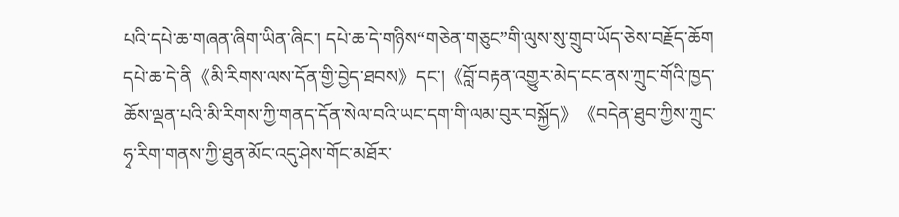པའི་དཔེ་ཆ་གཞན་ཞིག་ཡིན་ཞིང་། དཔེ་ཆ་དེ་གཉིས“གཅེན་གཅུང”གི་ལུས་སུ་གྲུབ་ཡོད་ཅེས་བརྗོད་ཆོག དཔེ་ཆ་དེ་ནི《མི་རིགས་ལས་དོན་གྱི་བྱེད་ཐབས》དང་།《བློ་བརྟན་འགྱུར་མེད་ངང་ནས་ཀྲུང་གོའི་ཁྱད་ཆོས་ལྡན་པའི་མི་རིགས་ཀྱི་གནད་དོན་སེལ་བའི་ཡང་དག་གི་ལམ་བུར་བསྐྱོད》《བདེན་ཐུབ་ཀྱིས་ཀྲུང་ཧྭ་རིག་གནས་ཀྱི་ཐུན་མོང་འདུ་ཤེས་གོང་མཐོར་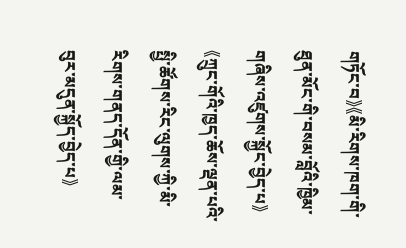གཏོང་བ》《མི་རིགས་ཁག་གི་ཐུན་མོང་གི་བསམ་བློའི་ཁྱིམ་གཞིས་འཛུགས་སྐྱོང་བྱེད་པ》《ཀྲུང་གོའི་ཁྱད་ཆོས་ལྡན་པའི་སྤྱི་ཚོགས་རིང་ལུགས་ཀྱི་མི་རིགས་གནད་དོན་གྱི་ལམ་བུར་མདུན་སྐྱོད་བྱེད་པ》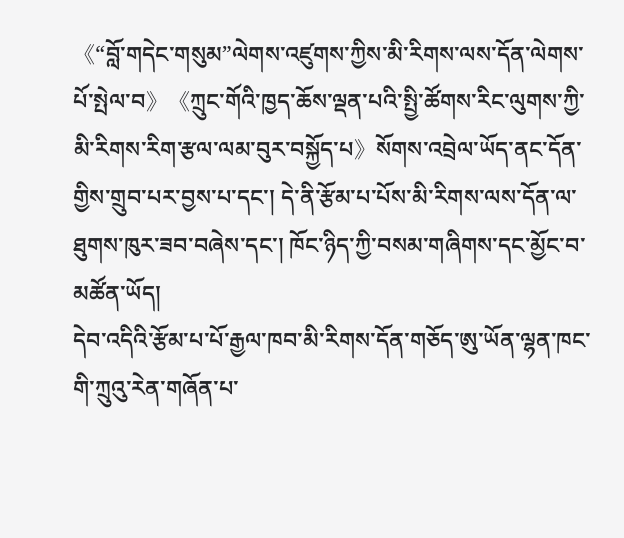《“བློ་གདེང་གསུམ”ལེགས་འཛུགས་ཀྱིས་མི་རིགས་ལས་དོན་ལེགས་པོ་སྤེལ་བ》《ཀྲུང་གོའི་ཁྱད་ཆོས་ལྡན་པའི་སྤྱི་ཚོགས་རིང་ལུགས་ཀྱི་མི་རིགས་རིག་རྩལ་ལམ་བུར་བསྐྱོད་པ》སོགས་འབྲེལ་ཡོད་ནང་དོན་གྱིས་གྲུབ་པར་བྱས་པ་དང་། དེ་ནི་རྩོམ་པ་པོས་མི་རིགས་ལས་དོན་ལ་ཐུགས་ཁུར་ཟབ་བཞེས་དང་། ཁོང་ཉིད་ཀྱི་བསམ་གཞིགས་དང་མྱོང་བ་མཚོན་ཡོད།
དེབ་འདིའི་རྩོམ་པ་པོ་རྒྱལ་ཁབ་མི་རིགས་དོན་གཅོད་ཨུ་ཡོན་ལྷན་ཁང་གི་ཀྲུའུ་རེན་གཞོན་པ་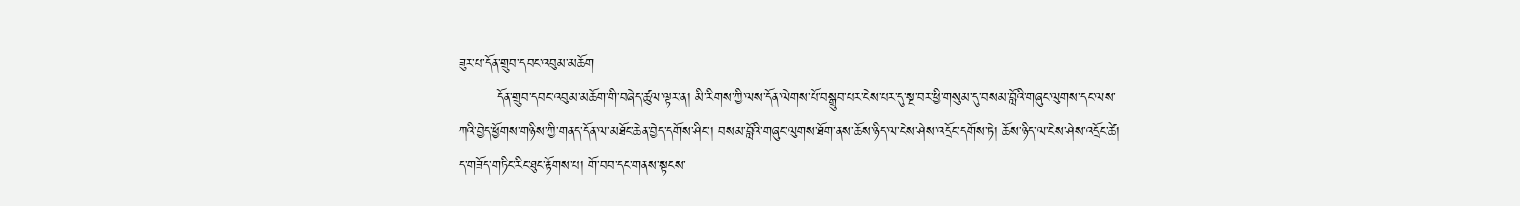ཟུར་པ་དོན་གྲུབ་དབང་འབུམ་མཆོག
        དོན་གྲུབ་དབང་འབུམ་མཆོག་གི་བཞེད་ཚུལ་ལྟར་ན། མི་རིགས་ཀྱི་ལས་དོན་ལེགས་པོ་བསྒྲུབ་པར་ངེས་པར་དུ་སྔ་བར་ཕྱི་གསུམ་དུ་བསམ་བློའི་གཞུང་ལུགས་དང་ལས་ཀའི་བྱེད་ཕྱོགས་གཉིས་ཀྱི་གནད་དོན་ལ་མཐོང་ཆེན་བྱེད་དགོས་ཤིང་། བསམ་བློའི་གཞུང་ལུགས་ཐོག་ནས་ཆོས་ཉིད་ལ་ངེས་ཤེས་འདྲོང་དགོས་ཏེ། ཆོས་ཉིད་ལ་ངེས་ཤེས་འདྲོང་ཚེ། ད་གཟོད་གཏིང་རིང་ཐུང་རྟོགས་པ། གོ་བབ་དང་གནས་སྟངས་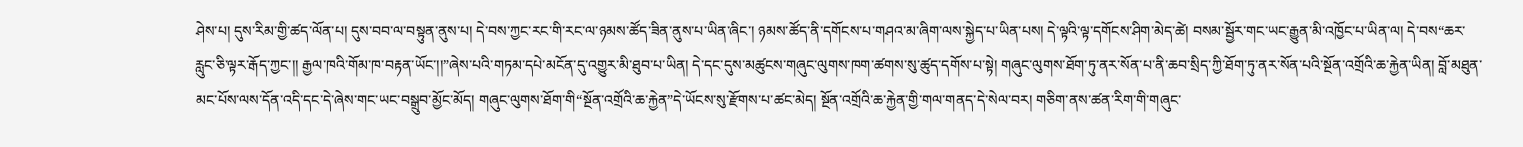ཤེས་པ། དུས་རིམ་གྱི་ཚད་ལོན་པ། དུས་བབ་ལ་བསྟུན་ནུས་པ། དེ་བས་ཀྱང་རང་གི་རང་ལ་ཉམས་ཚོད་ཟིན་ནུས་པ་ཡིན་ཞིང་། ཉམས་ཚོད་ནི་དགོངས་པ་གཤའ་མ་ཞིག་ལས་སྐྱེད་པ་ཡིན་པས། དེ་ལྟའི་ལྟ་དགོངས་ཤིག་མེད་ཚེ། བསམ་སྦྱོར་གང་ཡང་རྒྱུན་མི་འཁྱོང་པ་ཡིན་ལ། དེ་བས“ཆར་རླུང་ཅི་ལྟར་རྒོད་ཀྱང་།། རྒྱལ་ཁའི་གོམ་ཁ་བརྟན་ཡོང་།།”ཞེས་པའི་གཏམ་དཔེ་མངོན་དུ་འགྱུར་མི་ཐུབ་པ་ཡིན། དེ་དང་དུས་མཚུངས་གཞུང་ལུགས་ཁག་ཚགས་སུ་ཚུད་དགོས་པ་སྟེ། གཞུང་ལུགས་ཐོག་ཏུ་ནར་སོན་པ་ནི་ཆབ་སྲིད་ཀྱི་ཐོག་ཏུ་ནར་སོན་པའི་སྔོན་འགྲོའི་ཆ་རྐྱེན་ཡིན། བློ་མཐུན་མང་པོས་ལས་དོན་འདི་དང་དེ་ཞེས་གང་ཡང་བསྒྲུབ་མྱོང་མོད། གཞུང་ལུགས་ཐོག་གི“སྔོན་འགྲོའི་ཆ་རྐྱེན”དེ་ཡོངས་སུ་རྫོགས་པ་ཚང་མེད། སྔོན་འགྲོའི་ཆ་རྐྱེན་གྱི་གལ་གནད་དེ་སེལ་བར། གཅིག་ནས་ཚན་རིག་གི་གཞུང་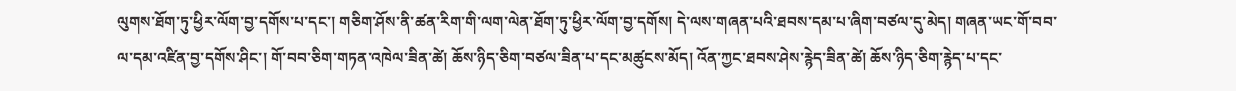ལུགས་ཐོག་ཏུ་ཕྱིར་ལོག་བྱ་དགོས་པ་དང་། གཅིག་ཤོས་ནི་ཚན་རིག་གི་ལག་ལེན་ཐོག་ཏུ་ཕྱིར་ལོག་བྱ་དགོས། དེ་ལས་གཞན་པའི་ཐབས་དམ་པ་ཞིག་བཙལ་དུ་མེད། གཞན་ཡང་གོ་བབ་ལ་དམ་འཛིན་བྱ་དགོས་ཤིང་། གོ་བབ་ཅིག་གཏན་འཁེལ་ཟིན་ཚེ། ཆོས་ཉིད་ཅིག་བཙལ་ཟིན་པ་དང་མཚུངས་མོད། འོན་ཀྱང་ཐབས་ཤེས་རྙེད་ཟིན་ཚེ། ཆོས་ཉིད་ཅིག་རྙེད་པ་དང་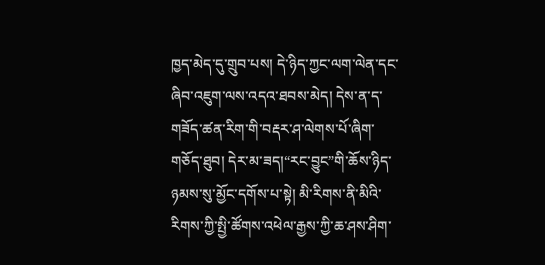ཁྱད་མེད་དུ་གྲུབ་པས། དེ་ཉིད་ཀྱང་ལག་ལེན་དང་ཞིབ་འཇུག་ལས་འདའ་ཐབས་མེད། དེས་ན་ད་གཟོད་ཚན་རིག་གི་བརྡར་ཤ་ལེགས་པོ་ཞིག་གཅོད་ཐུབ། དེར་མ་ཟད།“རང་བྱུང”གི་ཆོས་ཉིད་ཉམས་སུ་མྱོང་དགོས་པ་སྟེ། མི་རིགས་ནི་མིའི་རིགས་ཀྱི་སྤྱི་ཚོགས་འཕེལ་རྒྱས་ཀྱི་ཆ་ཤས་ཤིག་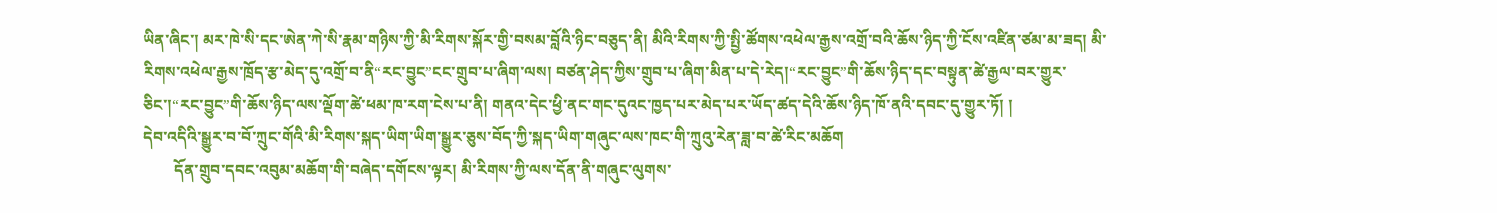ཡིན་ཞིང་། མར་ཁེ་སི་དང་ཨེན་ཀེ་སི་རྣམ་གཉིས་ཀྱི་མི་རིགས་སྐོར་གྱི་བསམ་བློའི་ཉིང་བཅུད་ནི། མིའི་རིགས་ཀྱི་སྤྱི་ཚོགས་འཕེལ་རྒྱས་འགྲོ་བའི་ཆོས་ཉིད་ཀྱི་ངོས་འཛིན་ཙམ་མ་ཟད། མི་རིགས་འཕེལ་རྒྱས་ཁྲོད་རྩ་མེད་དུ་འགྲོ་བ་ནི“རང་བྱུང”ངང་གྲུབ་པ་ཞིག་ལས། བཙན་ཤེད་ཀྱིས་གྲུབ་པ་ཞིག་མིན་པ་དེ་རེད།“རང་བྱུང”གི་ཆོས་ཉིད་དང་བསྟུན་ཚེ་རྒྱལ་བར་གྱུར་ཅིང་།“རང་བྱུང”གི་ཆོས་ཉིད་ལས་ལྡོག་ཚེ་ཕམ་ཁ་རག་ངེས་པ་ནི། གནའ་དེང་ཕྱི་ནང་གང་དུའང་ཁྱད་པར་མེད་པར་ཡོད་ཚད་དེའི་ཆོས་ཉིད་ཁོ་ནའི་དབང་དུ་གྱུར་ཏོ། །
དེབ་འདིའི་སྒྱུར་བ་བོ་ཀྲུང་གོའི་མི་རིགས་སྐད་ཡིག་ཡིག་སྒྱུར་ཅུས་བོད་ཀྱི་སྐད་ཡིག་གཞུང་ལས་ཁང་གི་ཀྲུའུ་རེན་ཟླ་བ་ཚེ་རིང་མཆོག
        དོན་གྲུབ་དབང་འབུམ་མཆོག་གི་བཞེད་དགོངས་ལྟར། མི་རིགས་ཀྱི་ལས་དོན་ནི་གཞུང་ལུགས་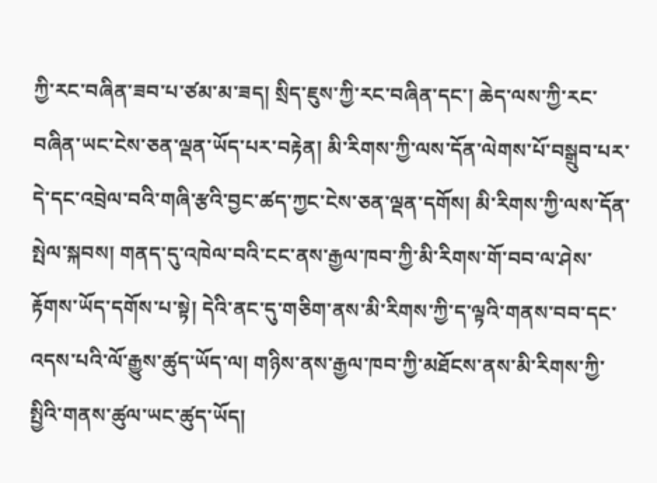ཀྱི་རང་བཞིན་ཟབ་པ་ཙམ་མ་ཟད། སྲིད་ཇུས་ཀྱི་རང་བཞིན་དང་། ཆེད་ལས་ཀྱི་རང་བཞིན་ཡང་ངེས་ཅན་ལྡན་ཡོད་པར་བརྟེན། མི་རིགས་ཀྱི་ལས་དོན་ལེགས་པོ་བསྒྲུབ་པར་དེ་དང་འབྲེལ་བའི་གཞི་རྩའི་བྱང་ཚད་ཀྱང་ངེས་ཅན་ལྡན་དགོས། མི་རིགས་ཀྱི་ལས་དོན་སྤེལ་སྐབས། གནད་དུ་འཁེལ་བའི་ངང་ནས་རྒྱལ་ཁབ་ཀྱི་མི་རིགས་གོ་བབ་ལ་ཤེས་རྟོགས་ཡོད་དགོས་པ་སྟེ། དེའི་ནང་དུ་གཅིག་ནས་མི་རིགས་ཀྱི་ད་ལྟའི་གནས་བབ་དང་འདས་པའི་ལོ་རྒྱུས་ཚུད་ཡོད་ལ། གཉིས་ནས་རྒྱལ་ཁབ་ཀྱི་མཐོངས་ནས་མི་རིགས་ཀྱི་སྤྱིའི་གནས་ཚུལ་ཡང་ཚུད་ཡོད།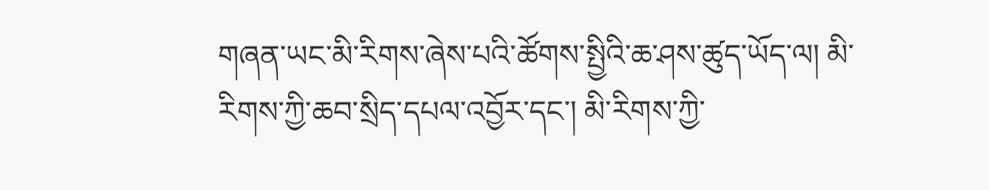གཞན་ཡང་མི་རིགས་ཞེས་པའི་ཚོགས་སྤྱིའི་ཆ་ཤས་ཚུད་ཡོད་ལ། མི་རིགས་ཀྱི་ཆབ་སྲིད་དཔལ་འབྱོར་དང་། མི་རིགས་ཀྱི་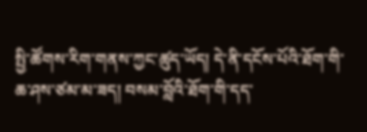སྤྱི་ཚོགས་རིག་གནས་ཀྱང་ཚུད་ཡོད། དེ་ནི་དངོས་པོའི་ཐོག་གི་ཆ་ཤས་ཙམ་མ་ཟད། བསམ་བློའི་ཐོག་གི་དད་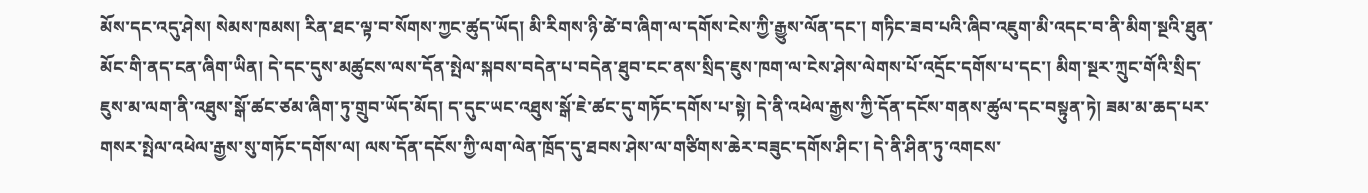མོས་དང་འདུ་ཤེས། སེམས་ཁམས། རིན་ཐང་ལྟ་བ་སོགས་ཀྱང་ཚུད་ཡོད། མི་རིགས་ཉི་ཚེ་བ་ཞིག་ལ་དགོས་ངེས་ཀྱི་རྒྱུས་ལོན་དང་། གཏིང་ཟབ་པའི་ཞིབ་འཇུག་མི་འདང་བ་ནི་མིག་སྔའི་ཐུན་མོང་གི་ནད་ངན་ཞིག་ཡིན། དེ་དང་དུས་མཚུངས་ལས་དོན་སྤེལ་སྐབས་བདེན་པ་བདེན་ཐུབ་ངང་ནས་སྲིད་ཇུས་ཁག་ལ་ངེས་ཤེས་ལེགས་པོ་འདྲོང་དགོས་པ་དང་། མིག་སྔར་ཀྲུང་གོའི་སྲིད་ཇུས་མ་ལག་ནི་འཐུས་སྒོ་ཚང་ཙམ་ཞིག་ཏུ་གྲུབ་ཡོད་མོད། ད་དུང་ཡང་འཐུས་སྒོ་ཇེ་ཚང་དུ་གཏོང་དགོས་པ་སྟེ། དེ་ནི་འཕེལ་རྒྱས་ཀྱི་དོན་དངོས་གནས་ཚུལ་དང་བསྟུན་ཏེ། ཟམ་མ་ཆད་པར་གསར་སྤེལ་འཕེལ་རྒྱས་སུ་གཏོང་དགོས་ལ། ལས་དོན་དངོས་ཀྱི་ལག་ལེན་ཁྲོད་དུ་ཐབས་ཤེས་ལ་གཙིགས་ཆེར་བཟུང་དགོས་ཤིང་། དེ་ནི་ཤིན་ཏུ་འགངས་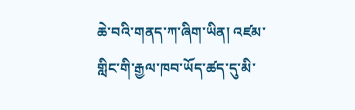ཆེ་བའི་གནད་ཀ་ཞིག་ཡིན། འཛམ་གླིང་གི་རྒྱལ་ཁབ་ཡོད་ཚད་དུ་མི་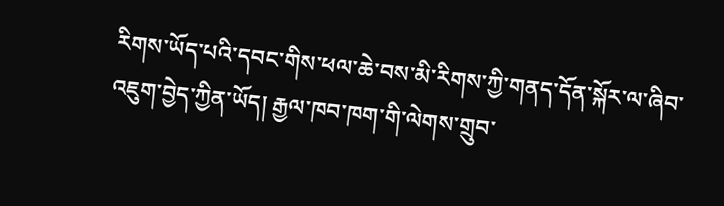རིགས་ཡོད་པའི་དབང་གིས་ཕལ་ཆེ་བས་མི་རིགས་ཀྱི་གནད་དོན་སྐོར་ལ་ཞིབ་འཇུག་བྱེད་ཀྱིན་ཡོད། རྒྱལ་ཁབ་ཁག་གི་ལེགས་གྲུབ་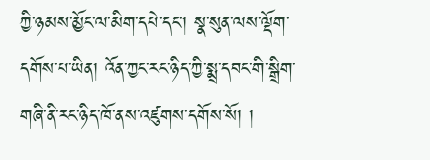ཀྱི་ཉམས་མྱོང་ལ་མིག་དཔེ་དང་། སྣ་སུན་ལས་ལྡོག་དགོས་པ་ཡིན། འོན་ཀྱང་རང་ཉིད་ཀྱི་སྨྲ་དབང་གི་སྒྲིག་གཞི་ནི་རང་ཉིད་ཁོ་ནས་འཛུགས་དགོས་སོ། །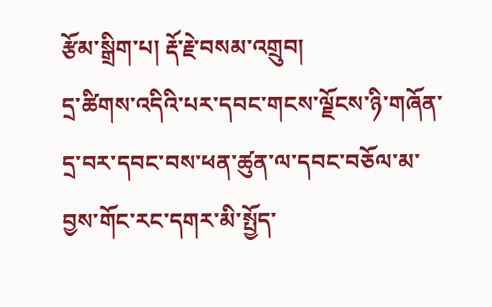རྩོམ་སྒྲིག་པ། རྡོ་རྗེ་བསམ་འགྲུབ།
དྲ་ཚིགས་འདིའི་པར་དབང་གངས་ལྗོངས་ཉི་གཞོན་དྲ་བར་དབང་བས་ཕན་ཚུན་ལ་དབང་བཅོལ་མ་བྱས་གོང་རང་དགར་མི་སྤྱོད་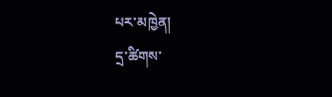པར་མཁྱེན།
དྲ་ཚིགས་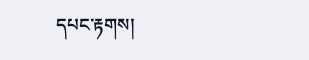དཔང་རྟགས།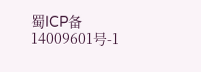蜀ICP备14009601号-1